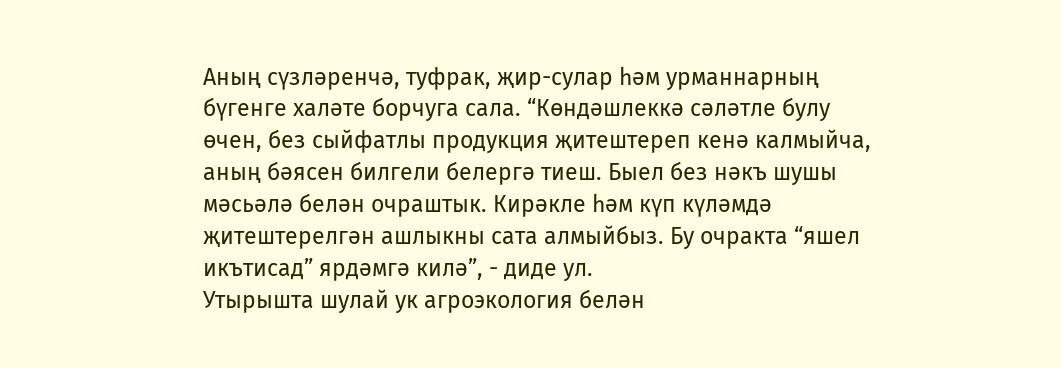Аның сүзләренчә, туфрак, җир-сулар һәм урманнарның бүгенге халәте борчуга сала. “Көндәшлеккә сәләтле булу өчен, без сыйфатлы продукция җитештереп кенә калмыйча, аның бәясен билгели белергә тиеш. Быел без нәкъ шушы мәсьәлә белән очраштык. Кирәкле һәм күп күләмдә җитештерелгән ашлыкны сата алмыйбыз. Бу очракта “яшел икътисад” ярдәмгә килә”, - диде ул.
Утырышта шулай ук агроэкология белән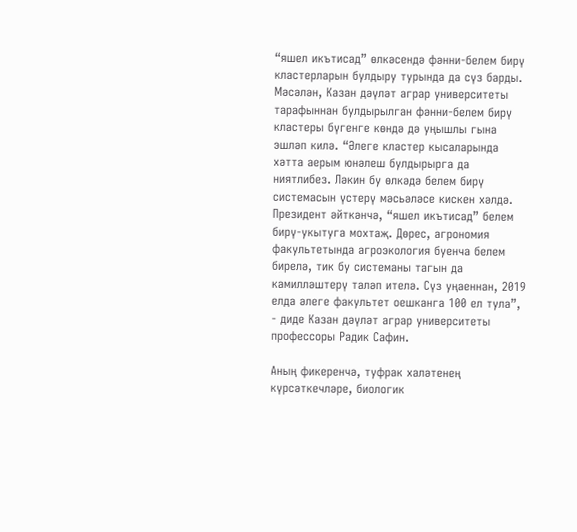“яшел икътисад” өлкәсендә фәнни-белем бирү кластерларын булдыру турында да сүз барды. Мәсәлән, Казан дәүләт аграр университеты тарафыннан булдырылган фәнни-белем бирү кластеры бүгенге көндә дә уңышлы гына эшләп килә. “Әлеге кластер кысаларында хәтта аерым юнәлеш булдырырга да ниятлибез. Ләкин бу өлкәдә белем бирү системасын үстерү мәсьәләсе кискен хәлдә. Президент әйткәнчә, “яшел икътисад” белем бирү-укытуга мохтаҗ. Дөрес, агрономия факультетында агроэкология буенча белем бирелә, тик бу системаны тагын да камилләштерү таләп ителә. Сүз уңаеннан, 2019 елда әлеге факультет оешканга 100 ел тула”, - диде Казан дәүләт аграр университеты профессоры Радик Сафин.

Аның фикеренчә, туфрак халәтенең күрсәткечләре, биологик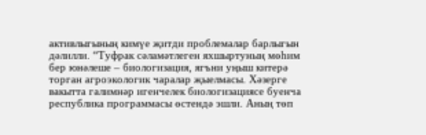активлыгының кимүе җитди проблемалар барлыгын дәлилли. “Туфрак сәламәтлеген яхшыртуның мөһим бер юнәлеше – биологизация, ягъни уңыш китерә торган агроэкологик чаралар җыелмасы. Хәзерге вакытта галимнәр игенчелек биологизациясе буенча республика программасы өстендә эшли. Аның төп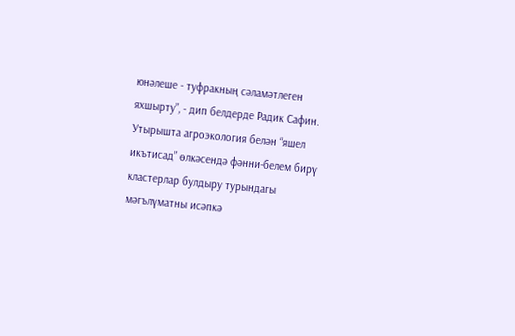юнәлеше - туфракның сәламәтлеген яхшырту”, - дип белдерде Радик Сафин.
Утырышта агроэкология белән “яшел икътисад” өлкәсендә фәнни-белем бирү кластерлар булдыру турындагы мәгълүматны исәпкә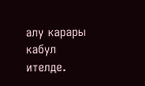алу карары кабул ителде.